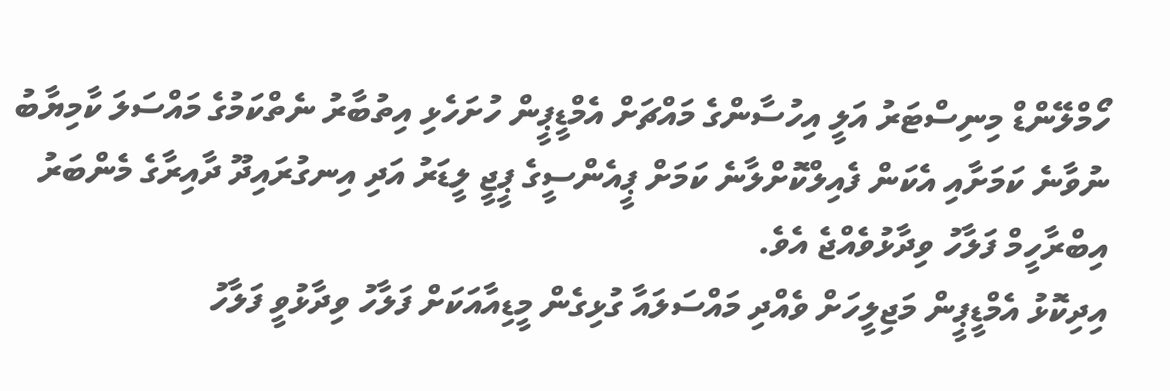ހޯމްލޭންޑް މިނިސްޓަރު އަލީ އިހުސާންގެ މައްޗަށް އެމްޑީޕީން ހުށަހެޅި އިތުބާރު ނެތްކަމުގެ މައްސަލަ ކާމިޔާބު ނުވާނެ ކަމަށާއި އެކަން ފެއިލްކޮށްލާނެ ކަމަށް ޕީއެންސީގެ ޕީޖީ ލީޑަރު އަދި އިނގުރައިދޫ ދާއިރާގެ މެންބަރު އިބްރާހީމް ފަލާހު ވިދާޅުވެއްޖެ އެވެ.
އިދިކޮޅު އެމްޑީޕީން މަޖިލީހަށް ވެއްދި މައްސަލައާ ގުޅިގެން މީޑިއާއަކަށް ފަލާހު ވިދާޅުވީ ފަލާހު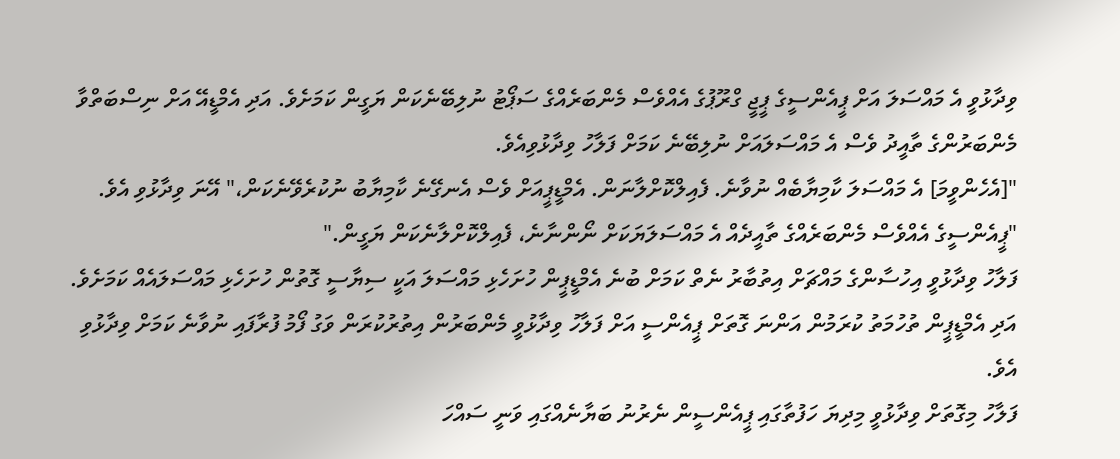ވިދާޅުވީ އެ މައްސަލަ އަށް ޕީއެންސީގެ ޕީޖީ ގްރޫޕުގެ އެއްވެސް މެންބަރެއްގެ ސަޕޯޓު ނުލިބޭނެކަން ޔަގީން ކަމަށެވެ. އަދި އެމްޑީއޭ އަށް ނިސްބަތްވާ މެންބަރުންގެ ތާއީދު ވެސް އެ މައްސަލައަށް ނުލިބޭނެ ކަމަށް ފަލާހު ވިދާޅުވިއެވެ.
"[އެހެންވީމަ] އެ މައްސަލަ ކާމިޔާބެއް ނުވާނެ. ފެއިލްކޮށްލާނަން. އެމްޑީޕީއަށް ވެސް އެނގޭނެ ކާމިޔާބު ނުކުރެވޭނެކަން،" އޭނަ ވިދާޅުވި އެވެ. "ޕީއެންސީގެ އެއްވެސް މެންބަރެއްގެ ތާއީދެއް އެ މައްސަލަޔަކަށް ނޯންނާނެ، ފެއިލްކޮށްލާނެކަން ޔަގީން."
ފަލާހު ވިދާޅުވީ އިހުސާންގެ މައްޗަށް އިތުބާރު ނެތް ކަމަށް ބުނެ އެމްޑީޕީން ހުށަހެޅި މައްސަލަ އަކީ ސިޔާސީ ގޮތުން ހުށަހެޅި މައްސަލައެއް ކަމަށެވެ. އަދި އެމްޑީޕީން ތުހުމަތު ކުރަމުން އަންނަ ގޮތަށް ޕީއެންސީ އަށް ފަލާހު ވިދާޅުވީ މެންބަރުން އިތުރުކުރަން ވަގު ފޯމު ފުރާފައި ނުވާނެ ކަމަށް ވިދާޅުވި އެވެ.
ފަލާހު މިގޮތަށް ވިދާޅުވީ މިދިޔަ ހަފުތާގައި ޕީއެންސީން ނެރުނު ބަޔާނެއްގައި ވަނީ ސައްހަ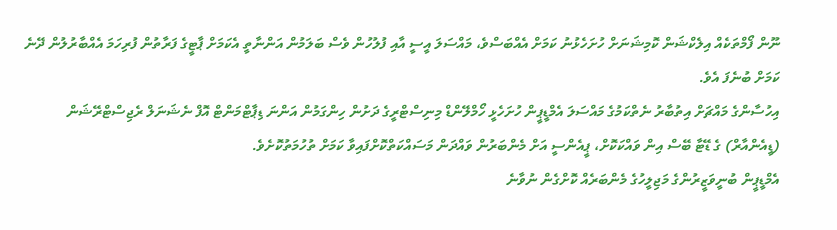ނޫން ފޯމްތަކެއް އިލެކްޝަން ކޮމިޝަނަށް ހުށަހެޅުނު ކަމަށް އެއްބަސްވެ، މައްސަލަ އީސީ އާއި ފުލުހުން ވެސް ބަލަމުން އަންނާތީ އެކަމަށް ޕާޓީގެ ފަރާތުން ފުރިހަމަ އެއްބާރުލުން ދޭނެ ކަމަށް ބުނެފަ އެވެ.
އިހުސާންގެ މައްޗަށް އިތުބާރު ނެތްކަމުގެ މައްސަލަ އެމްޑީޕީން ހުށަހެޅީ ހޯމްލޭންޑް މިނިސްޓްރީގެ ދަށުން ހިންގަމުން އަންނަ ޑިޕާޓްމަންޓް އޮފް ނެޝަނަލް ރެޖިސްޓްރޭޝަން (ޑީއެންއާރް) ގެ ޑޭޓާ ބޭސް އިން ވައްކަކޮށް، ޕީއެންސީ އަށް މެންބަރުން ވައްދަން މަސައްކަތްކޮށްފައިވާ ކަމަށް ތުހުމަތުކޮށެވެ.
އެމްޑީޕީން ބުނީވަޒީރުންގެ މަޖިލީހުގެ މެންބަރެއް ކޮށްގެން ނުވާނެ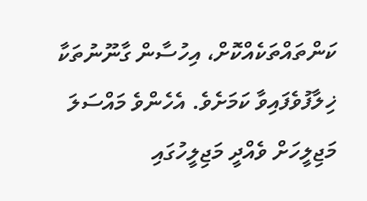ކަންތައްތަކެއްކޮށް، އިހުސާން ގާނޫނުތަކާ ޚިލާފުވެފައިވާ ކަމަށެވެ. އެހެންވެ މައްސަލަ މަޖިލީހަށް ވެއްދީ މަޖިލީހުގައި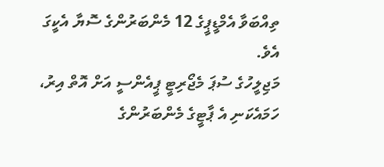ތިއްބަވާ އެމްޑީޕީގެ 12 މެންބަރުންގެ ސޮޔާ އެކީގަ އެވެ.
މަޖިލީހުގެ ސުޕަ މެޖޯރިޓީ ޕީއެންސީ އަށް އޮތް އިރު، ހަމައެކަނި އެ ޕާޓީގެ މެންބަރުންގެ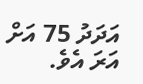އަދަދު 75 އަށް އަރަ އެވެ.